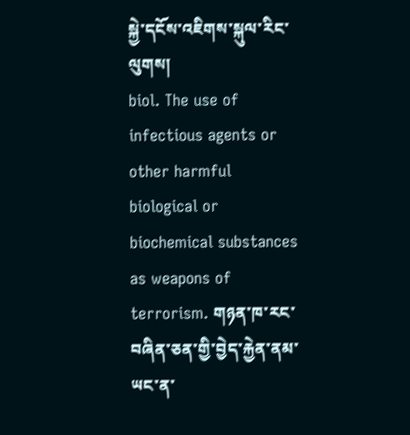སྐྱེ་དངོས་འཇིགས་སྐུལ་རིང་ལུགས།
biol. The use of infectious agents or other harmful biological or biochemical substances as weapons of terrorism. གཉན་ཁ་རང་བཞིན་ཅན་གྱི་བྱེད་རྐྱེན་ནམ་ཡང་ན་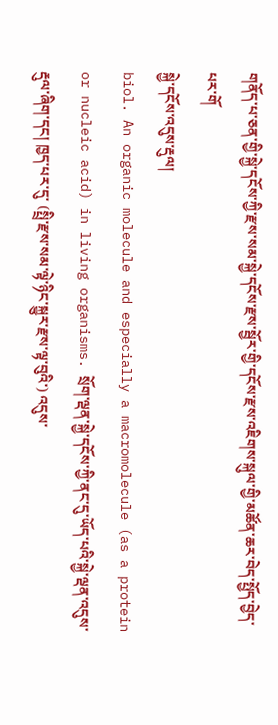གནོད་པ་ཅན་གྱི་སྐྱེ་དངོས་ཀྱི་རྫས་སམ་སྐྱེ་དངོས་རྫས་སྦྱོར་གྱི་དངོས་རྫས་འཇིགས་སྐུལ་གྱི་མཚོན་ཆར་བེད་སྤྱོད་བྱེད་པར་གོ
སྐྱེ་དངོས་འདུས་རྡུལ།
biol. An organic molecule and especially a macromolecule (as a protein or nucleic acid) in living organisms. སྲོག་ལྡན་སྐྱེ་དངོས་ཀྱི་ནང་དུ་ཡོད་པའི་སྐྱེ་ལྡན་འདུས་རྡུལ་ཞིག་དང། ཁྱད་པར་དུ་ (སྤྲི་རྫས་སམ་ལྟེ་ཉིང་སྐྱུར་རྫས་ལྟ་བུའི་) འདུས་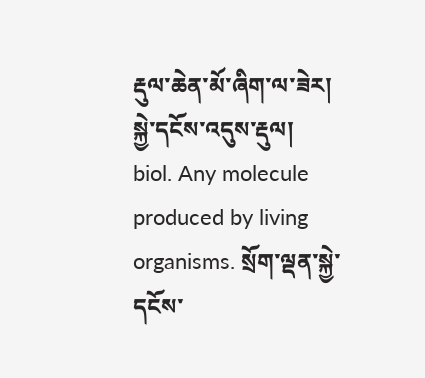རྡུལ་ཆེན་མོ་ཞིག་ལ་ཟེར།
སྐྱེ་དངོས་འདུས་རྡུལ།
biol. Any molecule produced by living organisms. སྲོག་ལྡན་སྐྱེ་དངོས་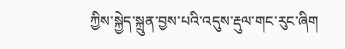ཀྱིས་སྐྱེད་སྐྲུན་བྱས་པའི་འདུས་རྡུལ་གང་རུང་ཞིག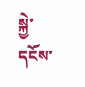སྐྱེ་དངོས་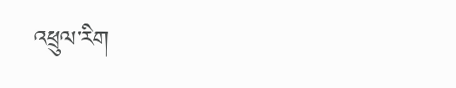འཕྲུལ་རིག